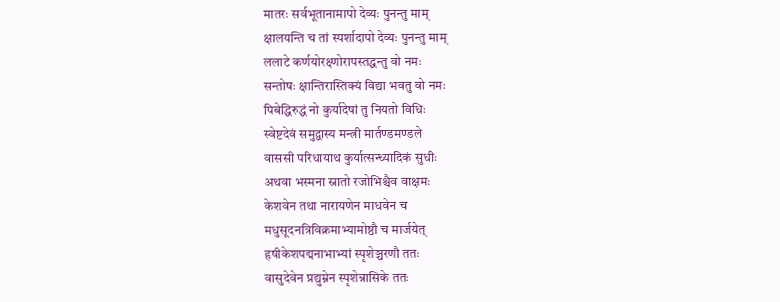मातरः सर्वभूतानामापो देव्यः पुनन्तु माम्
क्षालयन्ति च तां स्पर्शादापो देव्यः पुनन्तु माम्
ललाटे कर्णयोरक्ष्णोरापस्तद्धन्तु वो नमः
सन्तोषः क्षान्तिरास्तिक्यं विद्या भवतु वो नमः
पिबेद्धिरुद्धं नो कुर्यादेषां तु नियतो विधिः
स्वेष्टदेवं समुद्वास्य मन्त्री मार्तण्डमण्डले
वाससी परिधायाथ कुर्यात्सन्ध्यादिकं सुधीः
अथवा भस्मना स्नातो रजोभिश्चैव वाक्षमः
केशवेन तथा नारायणेन माधवेन च
मधुसूदनत्रिविक्रमाभ्यामोष्ठौ च मार्जयेत्
हृषीकेशपद्मनाभाभ्यां स्पृशेञ्चरणौ ततः
वासुदेवेन प्रद्युम्नेन स्पृशेन्नासिके ततः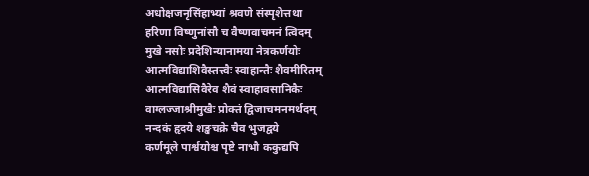अधोक्षजनृसिंहाभ्यां श्रवणे संस्पृशेत्तथा
हरिणा विष्णुनांसौ च वैष्णवाचमनं त्विदम्
मुखे नसोः प्रदेशिन्यानामया नेत्रकर्णयोः
आत्मविद्याशिवैस्तत्त्वैः स्वाहान्तैः शैवमीरितम्
आत्मविद्यासिवैरेव शैवं स्वाहावसानिकैः
वाग्लज्जाश्रीमुखैः प्रोक्तं द्विजाचमनमर्थदम्
नन्दकं हृदये शङ्खचक्रे चैव भुजद्वये
कर्णमूले पार्श्वयोश्च पृष्टे नाभौ ककुद्यपि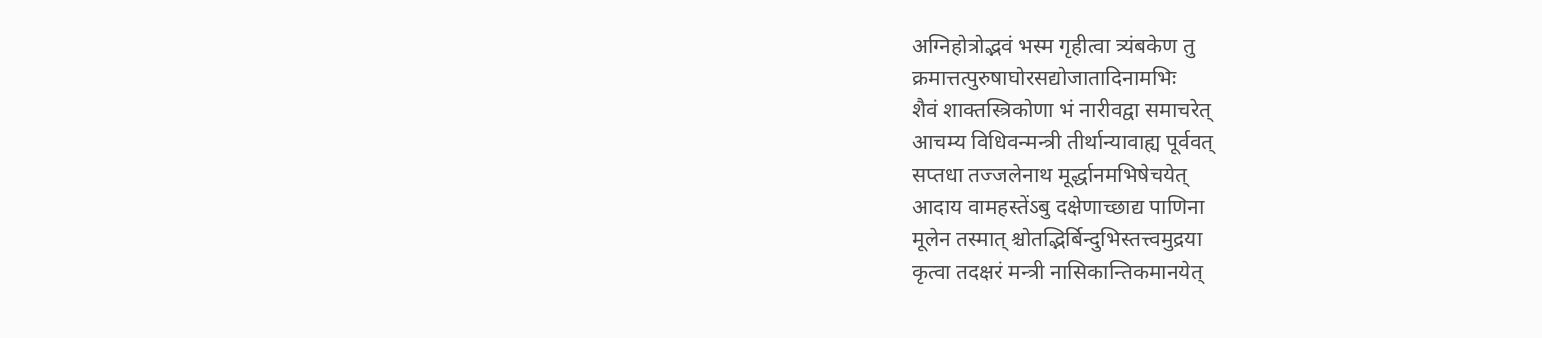अग्निहोत्रोद्भवं भस्म गृहीत्वा त्र्यंबकेण तु
क्रमात्तत्पुरुषाघोरसद्योजातादिनामभिः
शैवं शाक्तस्त्रिकोणा भं नारीवद्वा समाचरेत्
आचम्य विधिवन्मन्त्री तीर्थान्यावाह्य पूर्ववत्
सप्तधा तज्जलेनाथ मूर्द्धानमभिषेचयेत्
आदाय वामहस्तेंऽबु दक्षेणाच्छाद्य पाणिना
मूलेन तस्मात् श्चोतद्भिर्बिन्दुभिस्तत्त्वमुद्रया
कृत्वा तदक्षरं मन्त्री नासिकान्तिकमानयेत्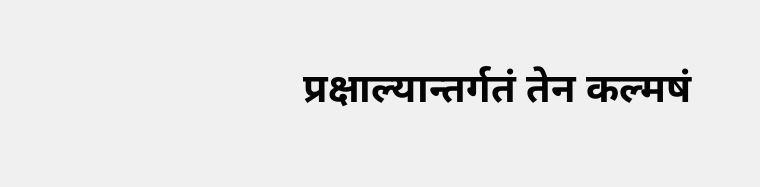प्रक्षाल्यान्तर्गतं तेन कल्मषं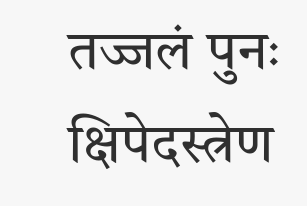तज्जलं पुनः
क्षिपेदस्त्रेण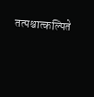तत्पश्चात्कल्पिते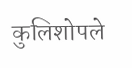कुलिशोपले